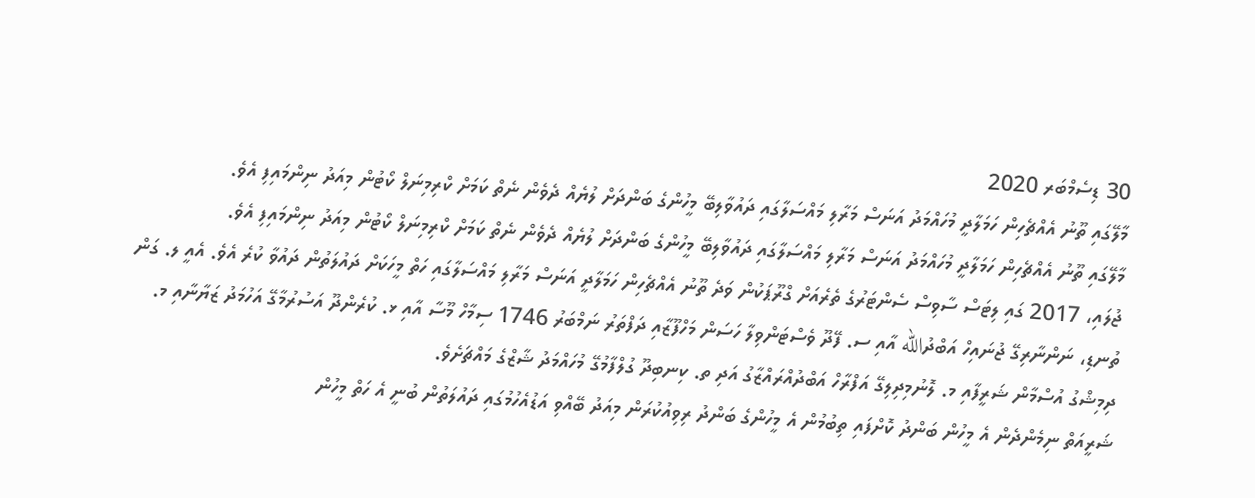30 ޑިސެމްބަރ 2020
މާލޭގައި ތޫނު އެއްޗެހިން ހަމަލާދީ މުހައްމަދު އަނަސް މަރާލި މައްސަލާގައި ދައުވާލިބޭ މީހުންގެ ބަންދަށް ލުޔެއް ދެވެން ނެތް ކަމަށް ކްރިމިނަލް ކޯޓުން މިއަދު ނިންމައިފި އެވެ.
މާލޭގައި ތޫނު އެއްޗެހިން ހަމަލާދީ މުހައްމަދު އަނަސް މަރާލި މައްސަލާގައި ދައުވާލިބޭ މީހުންގެ ބަންދަށް ލުޔެއް ދެވެން ނެތް ކަމަށް ކްރިމިނަލް ކޯޓުން މިއަދު ނިންމައިފި އެވެ.
ޖުލައި، 2017 ގައި ލިޓަސް ސާވިސް ސެންޓަރުގެ ތެރެއަށް ގްރޫޕަކުން ވަދެ ތޫނު އެއްޗެހިން ހަމަލާދީ އަނަސް މަރާލި މައްސަލާގައި ހަތް މީހަކަށް ދައުލަތުން ދައުވާ ކުރެ އެވެ. އެއީ ލ. ގަން ތުނޑި، ނަންނާރިގޭ ޖުނައިހް އަބްދުالله އާއި ސ. ފޭދޫ ވެސްޓަންވިލާ ހަސަން މަހްފޫޒާއި ދަފްތަރު ނަމްބަރު 1746 ސިމާހް މޫސާ އާއި ޅ. ކުރެންދޫ އަސުރުމާގޭ އަހުމަދު ޒަޔާނާއި މ. ދިމިޝްގު އުސްމާން ޝަރީފާއި މ. ލޮނުމިދިލިގޭ އަފްރާހް އަބްދުއްރައްޒާގު އަދި ތ. ކިނބިދޫ ގުލްފާމުގޭ މުހައްމަދު ޝާޒްގެ މައްޗަށެވެ.
ޝަރީއަތް ނިމެންދެން އެ މީހުން ބަންދު ކޮށްފައި ތިބުމުން އެ މީހުންގެ ބަންދު ރިވިއުކުރަން މިއަދު ބޭއްވި އަޑުއެހުމުގައި ދައުލަތުން ބުނީ އެ ހަތް މީހުން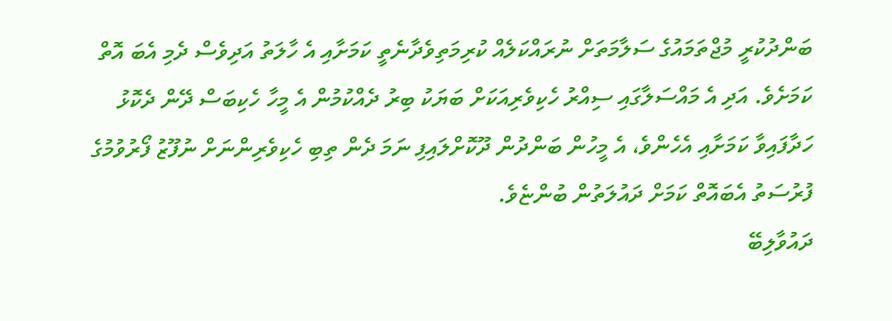ބަންދުކުރީ މުޖްތަމައުގެ ސަލާމަތަށް ނުރައްކަލެއް ކުރިމަތިވެދާނެތީ ކަމަށާއި އެ ހާލަތު އަދިވެސް ދެމި އެބަ އޮތް ކަމަށެވެ. އަދި އެ މައްސަލާގައި ސިއްރު ހެކިވެރިއަކަށް ބަޔަކު ބިރު ދެއްކުމުން އެ މީހާ ހެކިބަސް ދޭން ދެކޮޅު ހަދާފައިވާ ކަމަށާއި އެހެންވެ، އެ މީހުން ބަންދުން ދޫކޮށްލައިފި ނަމަ ދެން ތިބި ހެކިވެރިންނަށް ނުފޫޒު ފޯރުވުމުގެ ފުރުސަތު އެބައޮތް ކަމަށް ދައުލަތުން ބުންޏެވެ.
ދައުވާލިބޭ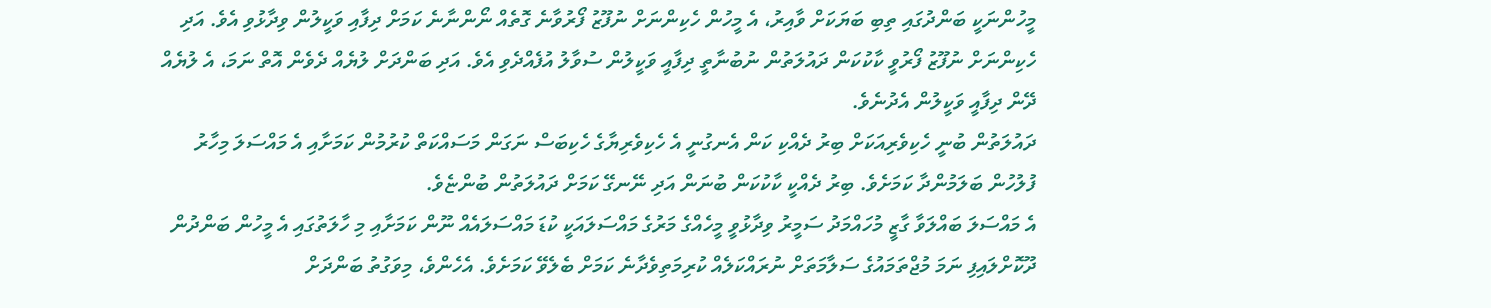މީހުންނަކީ ބަންދުގައި ތިބި ބަޔަކަށް ވާއިރު، އެ މީހުން ހެކިންނަށް ނުފޫޒު ފޯރުވާނެ ގޮތެއް ނޯންނާނެ ކަމަށް ދިފާއި ވަކީލުން ވިދާޅުވި އެވެ. އަދި ހެކިންނަށް ނުފޫޒު ފޯރުވީ ކާކުކަން ދައުލަތުން ނުބުނާތީ ދިފާއީ ވަކީލުން ސުވާލު އުފެއްދެވި އެވެ. އަދި ބަންދަށް ލުޔެއް ދެވެން އޮތް ނަމަ، އެ ލުޔެއް ދޭން ދިފާއީ ވަކީލުން އެދުނެވެ.
ދައުލަތުން ބުނީ ހެކިވެރިއަކަށް ބިރު ދެއްކި ކަން އެނގުނީ އެ ހެކިވެރިޔާގެ ހެކިބަސް ނަގަން މަސައްކަތް ކުރުމުން ކަމަށާއި އެ މައްސަލަ މިހާރު ފުލުހުން ބަލަމުންދާ ކަމަށެވެ. ބިރު ދެއްކީ ކާކުކަން ބުނަން އަދި ނޭނގޭ ކަމަށް ދައުލަތުން ބުންޏެވެ.
އެ މައްސަލަ ބައްލަވާ ގާޒީ މުހައްމަދު ސަމީރު ވިދާޅުވީ މީހެއްގެ މަރުގެ މައްސަލައަކީ ކުޑަ މައްސަލައެއް ނޫން ކަމަށާއި މި ހާލަތުގައި އެ މީހުން ބަންދުން ދޫކޮށްލައިފި ނަމަ މުޖްތަމައުގެ ސަލާމަތަށް ނުރައްކަލެއް ކުރިމަތިވެދާނެ ކަމަށް ބެލެވޭ ކަމަށެވެ. އެހެންވެ، މިވަގުތު ބަންދަށް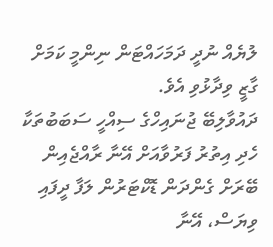ލުޔެއް ނުދީ ދަމަހައްޓަން ނިންމީ ކަމަށް ގާޒީ ވިދާޅުވި އެވެ.
ދައުވާލިބޭ ޖުނައިހްގެ ސިއްހީ ސަބަބުތަކާ ހެދި އިތުރު ފަރުވާއަށް އޭނާ ރާއްޖެއިން ބޭރަށް ގެންދަން ޑޮކްޓަރުން ލަފާ ދީފައި ވިޔަސް، އޭނާ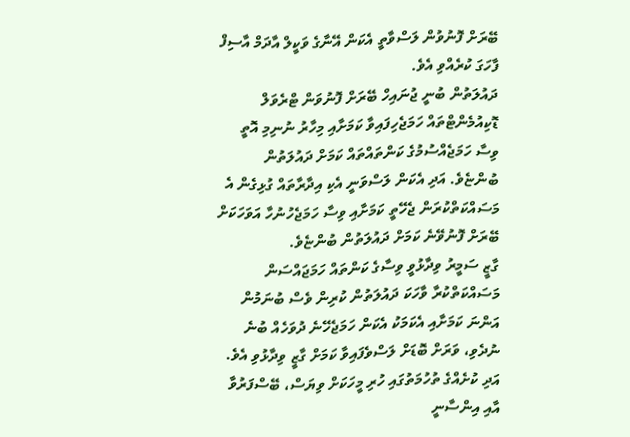ބޭރަށް ފޮނުވުން ލަސްވާތީ އެކަން އޭނާގެ ވަކީލް އާދަމް އާސިފް ފާހަގަ ކުރެއްވި އެވެ.
ދައުލަތުން ބުނީ ޖުނައިހް ބޭރަށް ފޮނުވަން ޓްރެވަލް ޑޮކިއުމެންޓްތައް ހަމަޖެހިފައިވާ ކަމަށާއި މިހާރު ނުނިމި އޮތީ ވިސާ ހަމަޖެއްސުމުގެ ކަންތައްތައް ކަމަށް ދައުލަތުން ބުންޏެވެ. އަދި އެކަން ލަސްވަނީ އެކި އިދާރާތައް ގުޅިގެން އެ މަސައްކަތްކުރަން ޖެހޭތީ ކަމަށާއި ވިސާ ހަމަޖެހުނުހާ އަވަހަކަށް ބޭރަށް ފޮނުވޭނެ ކަމަށް ދައުލަތުން ބުންޏެވެ.
ގާޒީ ސަމީރު ވިދާޅުވީ ވިސާގެ ކަންތައް ހަމަޖައްސަން މަސައްކަތްކުރާ ވާހަކަ ދައުލަތުން ކުރިން ވެސް ބުނަމުން އަންނަ ކަމަށާއި އެކަމަކު އެކަން ހަމަޖެހޭނެ ދުވަހެއް ބުނެ ނުދެވި، ވަރަށް ބޮޑަށް ލަސްވެފައިވާ ކަމަށް ގާޒީ ވިދާޅުވި އެވެ. އަދި ކުށެއްގެ ތުހުމަތުގައި ހުރި މީހަކަށް ވިޔަސް، ބޭސްފަރުވާ އާއި އިންސާނީ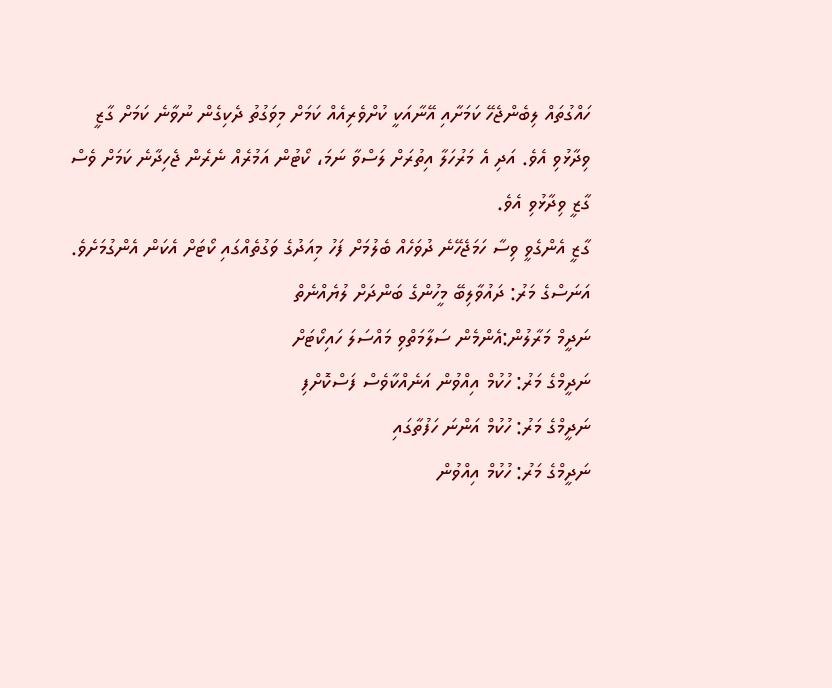ހައްގުތައް ލިބެންޖެހޭ ކަމަށާއި އޭނާއަކީ ކުށްވެރިއެއް ކަމަށް މިވަގުތު ދެކިގެން ނުވާނެ ކަމަށް ގާޒީ ވިދާޅުވި އެވެ. އަދި އެ މަރުހަލާ އިތުރަށް ލަސްވާ ނަމަ، ކޯޓުން އަމުރެއް ނެރެން ޖެހިދާނެ ކަމަށް ވެސް ގާޒީ ވިދާޅުވި އެވެ.
ގާޒީ އެންގެވީ ވިސާ ހަމަޖެހޭނެ ދުވަހެއް ބެލުމަށް ފަހު މިއަދުގެ ވަގުތެއްގައި ކޯޓަށް އެކަން އެންގުމަށެވެ.
އަނަސްގެ މަރު: ދައުވާލިބޭ މީހުންގެ ބަންދަށް ލުޔެއްނެތް
ނަދީމް މަރާލުން:އެންމެން ސަލާމަތްވި މައްސަލަ ހައިކޯޓަށް
ނަދީމްގެ މަރު: ހުކުމް އިއްވުން އަނެއްކާވެސް ފަސްކޮށްފި
ނަދީމްގެ މަރު: ހުކުމް އަންނަ ހަފުތާގައި
ނަދީމްގެ މަރު: ހުކުމް އިއްވުން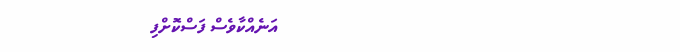އަނެއްކާވެސް ފަސްކޮށްފި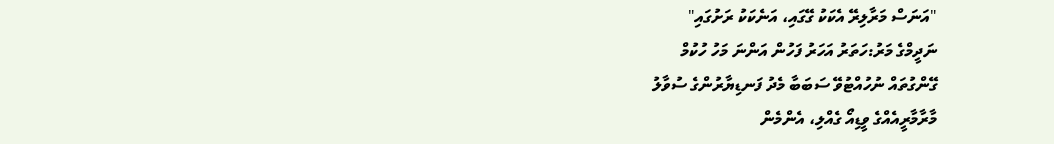"އަނަސް މަރާލިރޭ އެކަކު ގޭގައި، އަނެކަކު ރަށުގައި"
ނަދީމްގެ މަރު:ހަތަރު އަހަރު ފަހުން އަންނަ މަހު ހުކުމް
ގޭންގުތައް ނުހުއްޓުވޭ ސަބަބާ މެދު ފަނޑިޔާރުންގެ ސުވާލު
މާރާމާރީއެއްގެ ވީޑިއޯ ގެއްލި، އެންމެން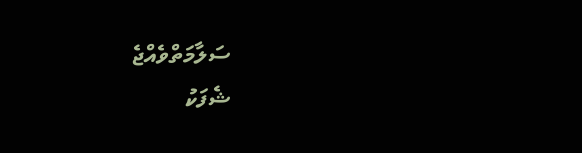ސަލާމަތްވެއްޖެ
ޝެފަކު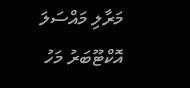މަރާލި މައްސަލަ އޮކްޓޫބަރު މަހު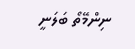ނިންމޭތޯ ބަލަނީ